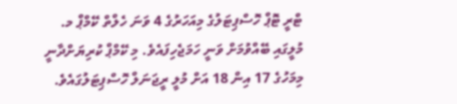ޓްރީ ޓޮޕް ހޮސްޕިޓަލުގެ މިއަހަރުގެ 4 ވަނަ ހެލްތް ކޭމްޕް މ. މުލީގައި ބޭއްވުމަށް ވަނީ ހަމަޖެހިފައެވެ. މި ކޭމްޕް ކުރިޔަށްދާނީ މިމަހުގެ 17 އިން 18 އަށް މުލީ ރީޖަނަލް ހޮސްޕިޓަލުގައެވެ.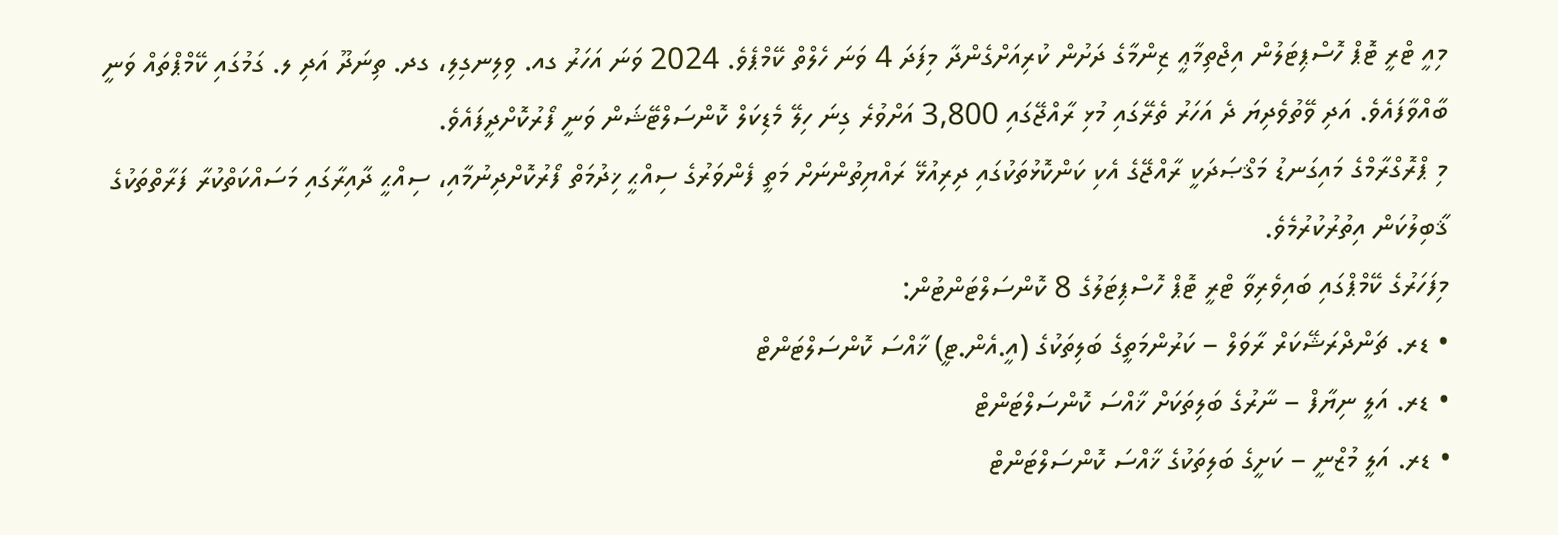މިއީ ޓްރީ ޓޮޕް ހޮސްޕިޓަލުން އިޖްތިމާޢީ ޒިންމާގެ ދަށުން ކުރިއަށްގެންދާ މިފަދަ 4 ވަނަ ހެލްތް ކޭމްޕެވެ. 2024 ވަނަ އަހަރު ގއ. ވިލިނގިލި، ގދ. ތިނަދޫ އަދި ލ. ގަމުގައި ކޭމްޕްތައް ވަނީ ބާއްވާފައެވެ. އަދި ވޭތުވެދިޔަ ދެ އަހަރު ތެރޭގައި މުޅި ރާއްޖޭގައި 3,800 އަށްވުރެ ގިނަ ހިލޭ މެޑިކަލް ކޮންސަލްޓޭޝަން ވަނީ ފޯރުކޮށްދީފައެވެ.
މި ޕްރޮގްރާމްގެ މައިގަނޑު މަޤްޞަދަކީ ރާއްޖޭގެ އެކި ކަންކޮޅުތަކުގައި ދިރިއުޅޭ ރައްޔިތުންނަށް މަތީ ފެންވަރުގެ ސިއްޙީ ޚިދުމަތް ފޯރުކޮށްދިނުމާއި، ސިއްޙީ ދާއިރާގައި މަސައްކަތްކުރާ ފަރާތްތަކުގެ ޤާބިލުކަން އިތުރުކުރުމެވެ.
މިފަހަރުގެ ކޭމްޕްގައި ބައިވެރިވާ ޓްރީ ޓޮޕް ހޮސްޕިޓަލުގެ 8 ކޮންސަލްޓަންޓުން:
• ޑރ. ޗަންދްރަޝޭކަރް ރާވަލް – ކަރުންމަތީގެ ބަލިތަކުގެ (އީ.އެން.ޓީ) ޚާއްސަ ކޮންސަލްޓަންޓް
• ޑރ. އަލީ ނިޔާފް – ނާރުގެ ބަލިތަކަށް ޚާއްސަ ކޮންސަލްޓަންޓް
• ޑރ. އަލީ މުޒްނީ – ކަށީގެ ބަލިތަކުގެ ޚާއްސަ ކޮންސަލްޓަންޓް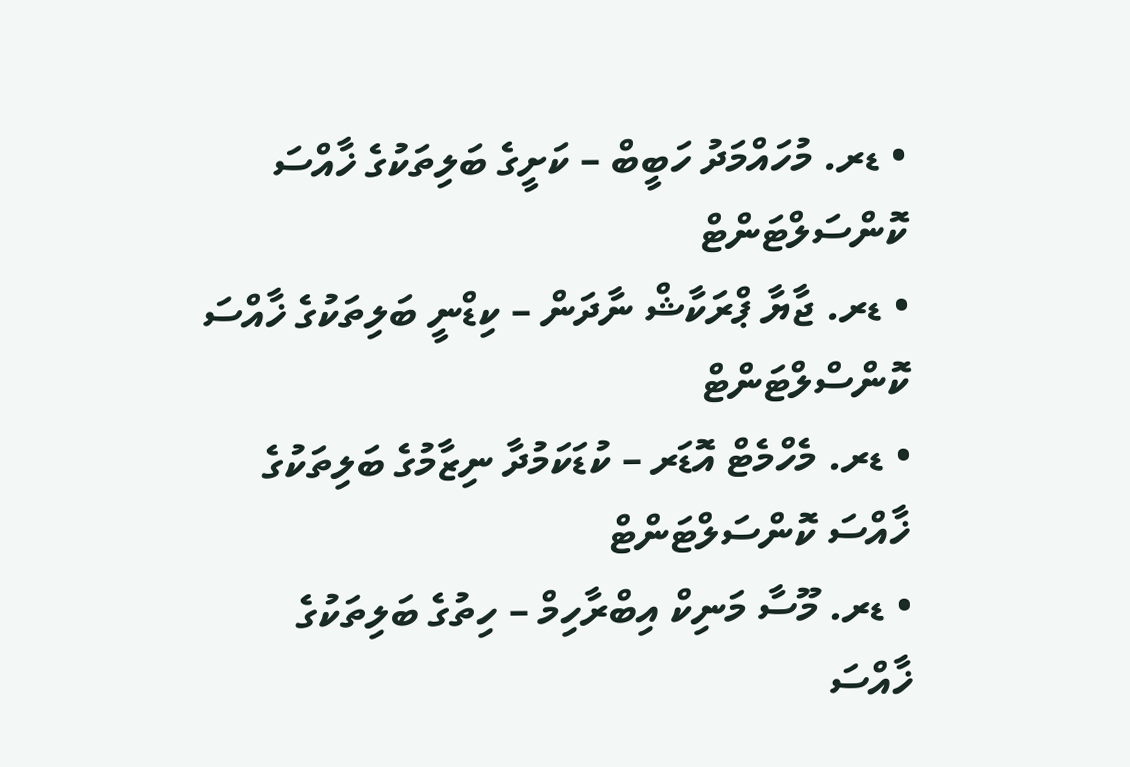• ޑރ. މުހައްމަދު ހަބީބް – ކަށީގެ ބަލިތަކުގެ ޚާއްސަ ކޮންސަލްޓަންޓް
• ޑރ. ޖާޔާ ޕްރަކާޝް ނާދަން – ކިޑްނީ ބަލިތަކުގެ ޚާއްސަ ކޮންސްލްޓަންޓް
• ޑރ. މެހްމެޓް އޮޑަރ – ކުޑަކަމުދާ ނިޒާމުގެ ބަލިތަކުގެ ޚާއްސަ ކޮންސަލްޓަންޓް
• ޑރ. މޫސާ މަނިކް އިބްރާހިމް – ހިތުގެ ބަލިތަކުގެ ޚާއްސަ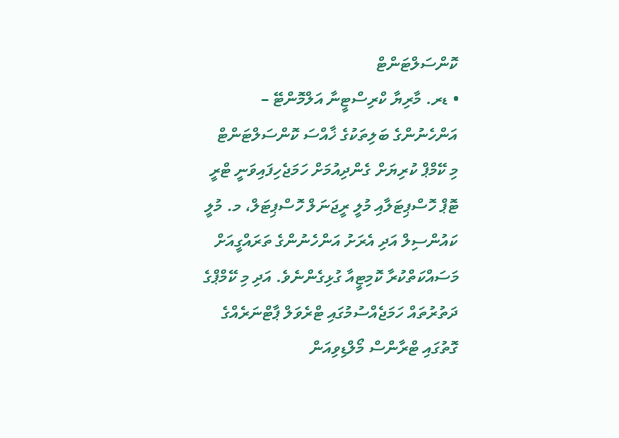ކޮންސަލްޓަންޓް
• ޑރ. މާރިޔާ ކްރިސްޓީނާ އަލްމޮންޓޭ – އަންހެނުންގެ ބަލިތަކުގެ ޚާއްސަ ކޮންސަލްޓަންޓް
މި ކޭމްޕް ކުރިޔަށް ގެންދިއުމަށް ހަމަޖެހިފައިވަނީ ޓްރީ ޓޮޕް ހޮސްޕިޓަލާއި މުލީ ރީޖަނަލް ހޮސްޕިޓަލް، މ. މުލީ ކައުންސިލް އަދި އެރަށު އަންހެނުންގެ ތަރައްގީއަށް މަސައްކަތްކުރާ ކޮމިޓީއާ ގުޅިގެންނެވެ. އަދި މި ކޭމްޕްގެ ދަތުރުތައް ހަމަޖެއްސުމުގައި ޓްރެވަލް ޕާޓްނަރެއްގެ ގޮތުގައި ޓްރާންސް މޯލްޑިވިއަން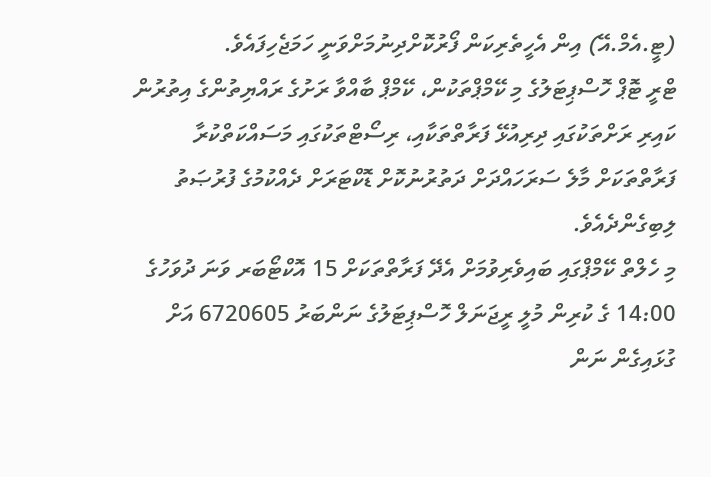(ޓީ.އެމް.އޭ) އިން އެހީތެރިކަން ފޯރުކޮށްދިނުމަށްވަނީ ހަމަޖެހިފައެވެ.
ޓްރީ ޓޮޕް ހޮސްޕިޓަލުގެ މި ކޭމްޕްތަކުން، ކޭމްޕް ބާއްވާ ރަށުގެ ރައްޔިތުންގެ އިތުރުން ކައިރި ރަށްތަކުގައި ދިރިއުޅޭ ފަރާތްތަކާއި، ރިސޯޓްތަކުގައި މަސައްކަތްކުރާ ފަރާތްތަކަށް މާލެ ސަރަހައްދަށް ދަތުރުނުކޮށް ޑޮކްޓަރަށް ދެއްކުމުގެ ފުރުޞަތު ލިބިގެންދެއެވެ.
މި ހެލްތް ކޭމްޕްގައި ބައިވެރިވުމަށް އެދޭ ފަރާތްތަކަށް 15 އޮކްޓޯބަރ ވަނަ ދުވަހުގެ 14:00 ގެ ކުރިން މުލީ ރީޖަނަލް ހޮސްޕިޓަލުގެ ނަންބަރު 6720605 އަށް ގުޅައިގެން ނަން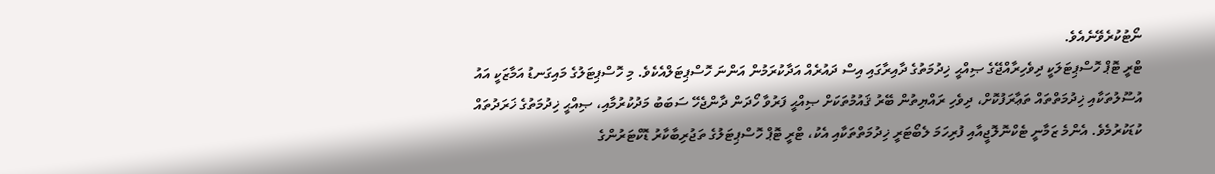ނޯޓުކުރެވޭނެއެވެ.
ޓްރީ ޓޮޕް ހޮސްޕިޓަލަކީ ދިވެހިރާއްޖޭގެ ޞިއްޙީ ޚިދުމަތުގެ ދާއިރާގައި އިސް ދައުރެއް އަދާކުރަމުން އަންނަ ހޮސްޕިޓަލްއެކެވެ. މި ހޮސްޕިޓަލުގެ މައިގަނޑު އަމާޒަކީ އައު އުސޫލުތަކާއި ޚިދުމަތްތައް ތަޢާރަފުކޮށް، ދިވެހި ރައްޔިތުން ބޭރު ޤައުމުތަކަށް ޞިއްޙީ ފަރުވާ ހޯދަން ދާންޖެހޭ ސަބަބު މަދުކުރުމާއި، ޞިއްޙީ ޚިދުމަތުގެ ޚަރަދުތައް ކުޑަކުރުމެވެ. އެންމެ ޒަމާނީ ޓެކްނޮލޮޖީއާއި ފުރިހަމަ ލެބޯޓަރީ ޚިދުމަތްތަކާއި އެކު، ޓްރީ ޓޮޕް ހޮސްޕިޓަލުގެ ތަޖުރިބާކާރު ޑޮކްޓަރުންގެ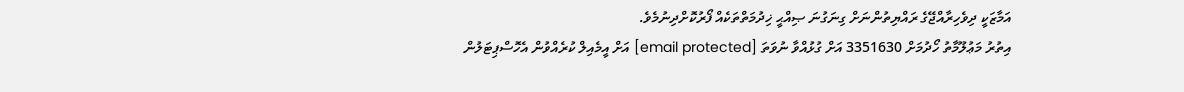އަމާޒަކީ ދިވެހިރާއްޖޭގެ ރައްޔިތުންނަށް ގިނަގުނަ ޞިއްޙީ ޚިދުމަތްތަކެއް ފޯރުކޮށްދިނުމެވެ.
އިތުރު މަޢުލޫމާތު ހޯދުމަށް 3351630 އަށް ގުޅުއްވާ ނުވަތަ [email protected] އަށް އީމެއިލް ކުރެއްވުން އެހޮސްޕިޓަލުން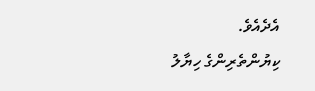އެދެއެވެ.
ކިޔުންތެރިންގެ ހިޔާލު